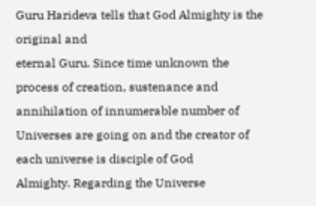Guru Harideva tells that God Almighty is the original and
eternal Guru. Since time unknown the process of creation, sustenance and
annihilation of innumerable number of Universes are going on and the creator of
each universe is disciple of God
Almighty. Regarding the Universe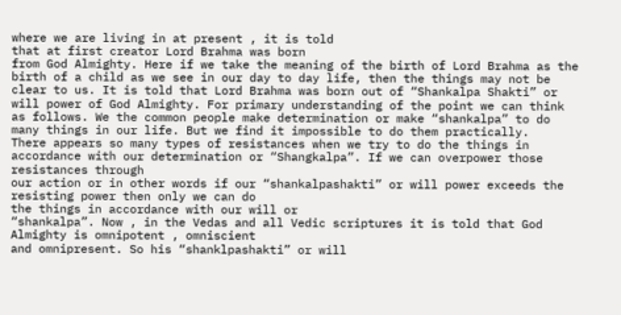where we are living in at present , it is told
that at first creator Lord Brahma was born
from God Almighty. Here if we take the meaning of the birth of Lord Brahma as the
birth of a child as we see in our day to day life, then the things may not be
clear to us. It is told that Lord Brahma was born out of “Shankalpa Shakti” or
will power of God Almighty. For primary understanding of the point we can think
as follows. We the common people make determination or make “shankalpa” to do
many things in our life. But we find it impossible to do them practically.
There appears so many types of resistances when we try to do the things in
accordance with our determination or “Shangkalpa”. If we can overpower those resistances through
our action or in other words if our “shankalpashakti” or will power exceeds the
resisting power then only we can do
the things in accordance with our will or
“shankalpa”. Now , in the Vedas and all Vedic scriptures it is told that God
Almighty is omnipotent , omniscient
and omnipresent. So his “shanklpashakti” or will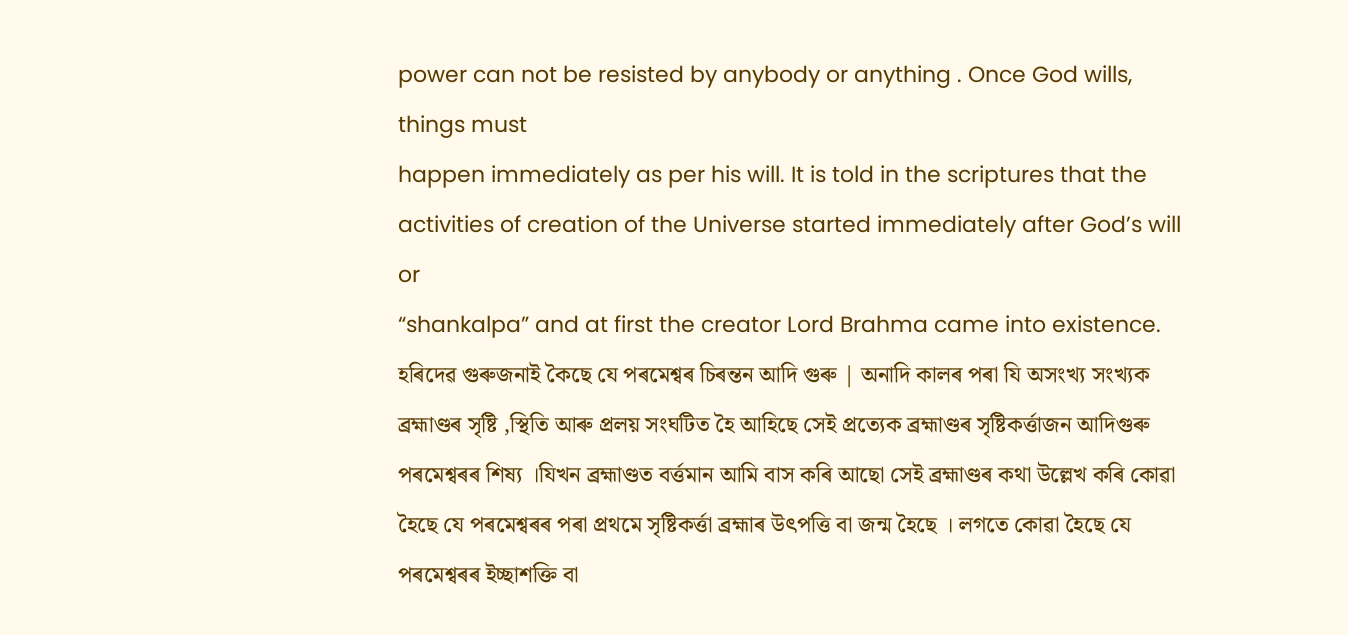power can not be resisted by anybody or anything . Once God wills, things must
happen immediately as per his will. It is told in the scriptures that the
activities of creation of the Universe started immediately after God’s will or
“shankalpa” and at first the creator Lord Brahma came into existence.
হৰিদেৱ গুৰুজনাই কৈছে যে পৰমেশ্বৰ চিৰন্তন আদি গুৰু | অনাদি কালৰ পৰা যি অসংখ্য সংখ্যক ব্ৰহ্মাণ্ডৰ সৃষ্টি ,স্থিতি আৰু প্ৰলয় সংঘটিত হৈ আহিছে সেই প্ৰত্যেক ব্ৰহ্মাণ্ডৰ সৃষ্টিকৰ্ত্তাজন আদিগুৰু পৰমেশ্বৰৰ শিষ্য ।যিখন ব্ৰহ্মাণ্ডত বৰ্ত্তমান আমি বাস কৰি আছো সেই ব্ৰহ্মাণ্ডৰ কথা উল্লেখ কৰি কোৱা হৈছে যে পৰমেশ্বৰৰ পৰা প্ৰথমে সৃষ্টিকৰ্ত্তা ব্ৰহ্মাৰ উৎপত্তি বা জন্ম হৈছে । লগতে কোৱা হৈছে যে পৰমেশ্বৰৰ ইচ্ছাশক্তি বা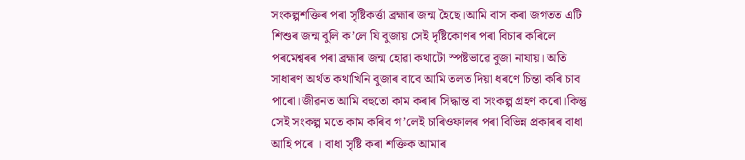সংকল্পশক্তিৰ পৰা সৃষ্টিকৰ্ত্তা ব্ৰহ্মাৰ জন্ম হৈছে।আমি বাস কৰা জগতত এটি শিশুৰ জন্ম বুলি ক’লে যি বুজায় সেই দৃষ্টিকোণৰ পৰা বিচাৰ কৰিলে পৰমেশ্বৰৰ পৰা ব্ৰহ্মাৰ জন্ম হোৱা কথাটো স্পষ্টভাৱে বুজা নাযায়। অতি সাধাৰণ অৰ্থত কথাখিনি বুজাৰ বাবে আমি তলত দিয়া ধৰণে চিন্তা কৰি চাব পাৰো।জীৱনত আমি বহুতো কাম কৰাৰ সিদ্ধান্ত বা সংকল্প গ্ৰহণ কৰো।কিন্তু সেই সংকল্প মতে কাম কৰিব গ’লেই চাৰিওফালৰ পৰা বিভিন্ন প্ৰকাৰৰ বাধা আহি পৰে । বাধা সৃষ্টি কৰা শক্তিক আমাৰ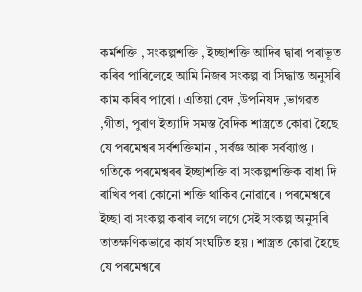কৰ্মশক্তি , সংকল্পশক্তি , ইচ্ছাশক্তি আদিৰ দ্বাৰা পৰাভূত কৰিব পাৰিলেহে আমি নিজৰ সংকল্প বা সিদ্ধান্ত অনুসৰি কাম কৰিব পাৰো । এতিয়া বেদ ,উপনিষদ ,ভাগৱত ,গীতা, পুৰাণ ইত্যাদি সমস্ত বৈদিক শাস্ত্ৰতে কোৱা হৈছে যে পৰমেশ্বৰ সৰ্বশক্তিমান , সৰ্বজ্ঞ আৰু সৰ্বব্যাপ্ত । গতিকে পৰমেশ্বৰৰ ইচ্ছাশক্তি বা সংকল্পশক্তিক বাধা দি ৰাখিব পৰা কোনো শক্তি থাকিব নোৱাৰে । পৰমেশ্বৰে ইচ্ছা বা সংকল্প কৰাৰ লগে লগে সেই সংকল্প অনুসৰি তাতক্ষণিকভাৱে কাৰ্য সংঘটিত হয় । শাস্ত্ৰত কোৱা হৈছে যে পৰমেশ্বৰে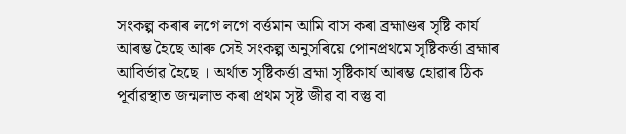সংকল্প কৰাৰ লগে লগে বৰ্ত্তমান আমি বাস কৰা ব্ৰহ্মাণ্ডৰ সৃষ্টি কাৰ্য আৰম্ভ হৈছে আৰু সেই সংকল্প অনুসৰিয়ে পোনপ্ৰথমে সৃষ্টিকৰ্ত্তা ব্ৰহ্মাৰ আবিৰ্ভাৱ হৈছে । অৰ্থাত সৃষ্টিকৰ্ত্তা ব্ৰহ্মা সৃষ্টিকাৰ্য আৰম্ভ হোৱাৰ ঠিক পূৰ্বাৱস্থাত জন্মলাভ কৰা প্ৰথম সৃষ্ট জীৱ বা বস্তু বা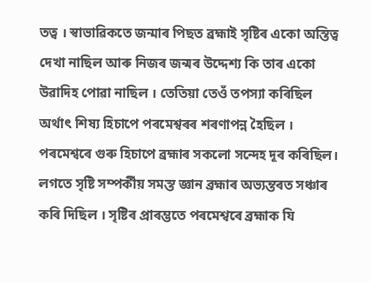তত্ব । স্বাভাৱিকতে জন্মাৰ পিছত ব্ৰহ্মাই সৃষ্টিৰ একো অস্তিত্ব দেখা নাছিল আৰু নিজৰ জন্মৰ উদ্দেশ্য কি তাৰ একো উৱাদিহ পোৱা নাছিল । তেতিয়া তেওঁ তপস্যা কৰিছিল অৰ্থাৎ শিষ্য হিচাপে পৰমেশ্বৰৰ শৰণাপন্ন হৈছিল । পৰমেশ্বৰে গুৰু হিচাপে ব্ৰহ্মাৰ সকলো সন্দেহ দূৰ কৰিছিল। লগতে সৃষ্টি সম্পৰ্কীয় সমস্ত জ্ঞান ব্ৰহ্মাৰ অভ্যন্তৰত সঞ্চাৰ কৰি দিছিল । সৃষ্টিৰ প্ৰাৰম্ভতে পৰমেশ্বৰে ব্ৰহ্মাক যি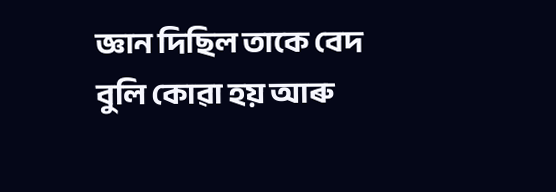জ্ঞান দিছিল তাকে বেদ বুলি কোৱা হয় আৰু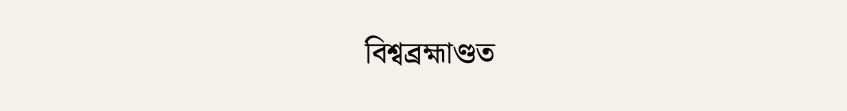বিশ্বব্ৰহ্মাণ্ডত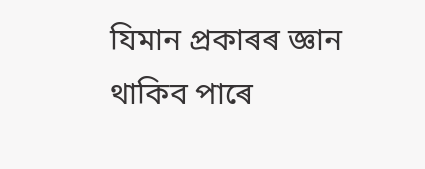যিমান প্ৰকাৰৰ জ্ঞান থাকিব পাৰে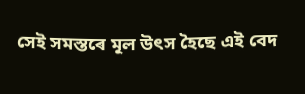সেই সমস্তৰে মূল উৎস হৈছে এই বেদ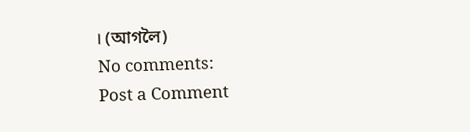। (আগলৈ)
No comments:
Post a Comment